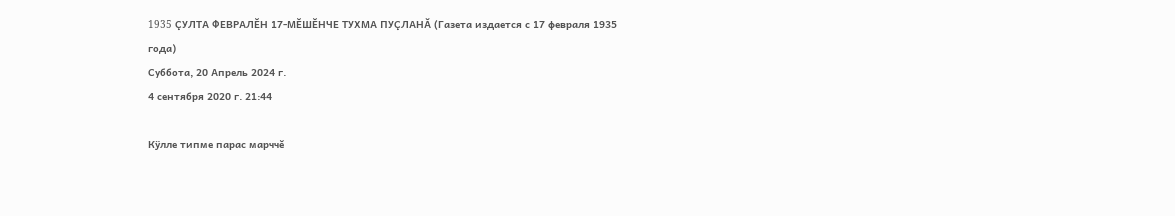1935 ÇУЛТА ФЕВРАЛĔН 17-МĔШĔНЧЕ ТУХМА ПУÇЛАНĂ (Газета издается с 17 февраля 1935 года)
Суббота, 20 Апрель 2024 г.
4 сентября 2020 г. 21:44

Кÿлле типме парас марччĕ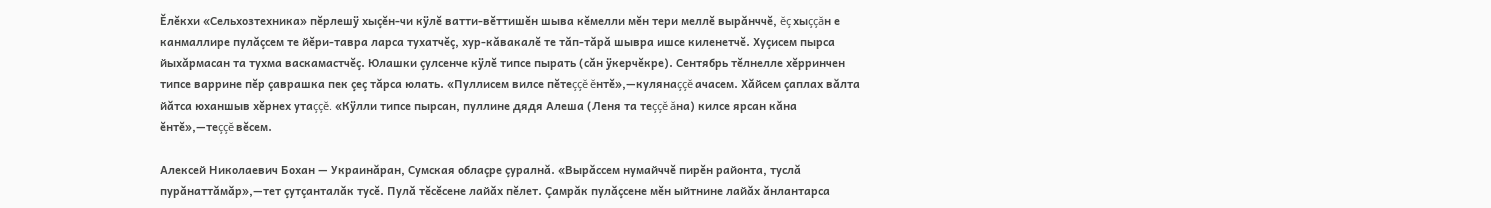Ĕлĕкхи «Сельхозтехника» пĕрлешÿ хыçĕн-чи кÿлĕ ватти-вĕттишĕн шыва кĕмелли мĕн тери меллĕ вырăнччĕ, ĕç хыççăн е канмаллире пулăçсем те йĕри-тавра ларса тухатчĕç, хур-кăвакалĕ те тăп-тăрă шывра ишсе киленетчĕ. Хуçисем пырса йыхăрмасан та тухма васкамастчĕç. Юлашки çулсенче кÿлĕ типсе пырать (сăн ÿкерчĕкре). Сентябрь тĕлнелле хĕрринчен типсе варрине пĕр çаврашка пек çеç тăрса юлать. «Пуллисем вилсе пĕтеççĕ ĕнтĕ»,—кулянаççĕ ачасем. Хăйсем çаплах вăлта йăтса юханшыв хĕрнех утаççĕ. «Кÿлли типсе пырсан, пуллине дядя Алеша (Леня та теççĕ ăна) килсе ярсан кăна ĕнтĕ»,—теççĕ вĕсем.

Алексей Николаевич Бохан — Украинăран, Сумская облаçре çуралнă. «Вырăссем нумайччĕ пирĕн районта, туслă пурăнаттăмăр»,—тет çутçанталăк тусĕ. Пулă тĕсĕсене лайăх пĕлет. Çамрăк пулăçсене мĕн ыйтнине лайăх ăнлантарса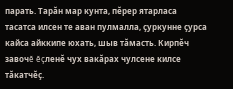парать. Тарăн мар кунта, пĕрер ятарласа тасатса илсен те аван пулмалла, çуркунне çурса кайса айккипе юхать, шыв тăмасть. Кирпĕч завочĕ ĕçленĕ чух вакăрах чулсене килсе тăкатчĕç.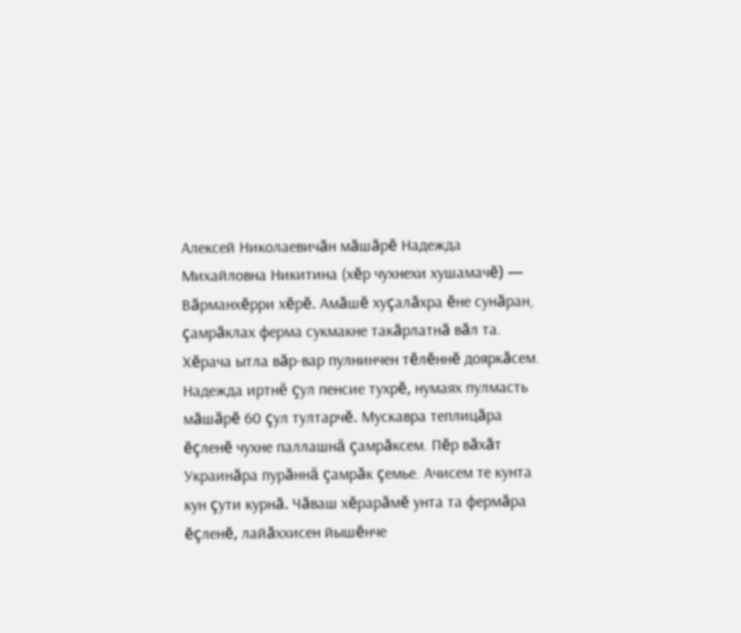Алексей Николаевичăн мăшăрĕ Надежда Михайловна Никитина (хĕр чухнехи хушамачĕ) — Вăрманхĕрри хĕрĕ. Амăшĕ хуçалăхра ĕне сунăран, çамрăклах ферма сукмакне такăрлатнă вăл та. Хĕрача ытла вăр-вар пулнинчен тĕлĕннĕ дояркăсем. Надежда иртнĕ çул пенсие тухрĕ, нумаях пулмасть мăшăрĕ 60 çул тултарчĕ. Мускавра теплицăра ĕçленĕ чухне паллашнă çамрăксем. Пĕр вăхăт Украинăра пурăннă çамрăк çемье. Ачисем те кунта кун çути курнă. Чăваш хĕрарăмĕ унта та фермăра ĕçленĕ, лайăххисен йышĕнче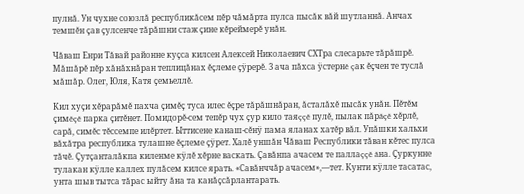пулнă. Ун чухне союзлă республикăсем пĕр чăмăрта пулса пысăк вăй шутланнă. Анчах темшĕн çав çулсенче тăрăшни стаж çине кĕреймерĕ унăн.

Чăваш Енри Тăвай районне куçса килсен Алексей Николаевич СХТра слесарьте тăрăшрĕ. Мăшăрĕ пĕр хăнăхнăран теплицăнах ĕçлеме çÿрерĕ. 3 ача пăхса ÿстернĕ çак ĕçчен те туслă мăшăр. Олег, Юля, Катя çемьеллĕ.

Кил хуçи хĕрарăмĕ пахча çимĕç туса илес ĕçре тăрăшнăран, ăсталăхĕ пысăк унăн. Пĕтĕм çимĕçĕ парка çитĕнет. Помидорĕ-сем тепĕр чух çур кило таяççĕ пулĕ, пылак пăрăçĕ хĕрлĕ, сарă, симĕс тĕссемпе илĕртет. Ыттисене канаш-сĕнÿ пама яланах хатĕр вăл. Упăшки хальхи вăхăтра республика тулашне ĕçлеме çÿрет. Халĕ уншăн Чăваш Республики тăван кĕтес пулса тăчĕ. Çутçанталăкпа киленме кÿлĕ хĕрне васкать. Çавăнпа ачасем те паллаççĕ ăна. Çуркунне тулакан кÿлле каллех пулăсем килсе ярать. «Савăнччăр ачасем»,—тет. Кунти кÿлле тасатас, унта шыв тытса тăрас ыйту ăна та канăçсăрлантарать.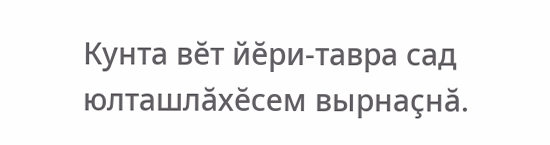Кунта вĕт йĕри-тавра сад юлташлăхĕсем вырнаçнă.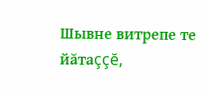Шывне витрепе те йăтаççĕ,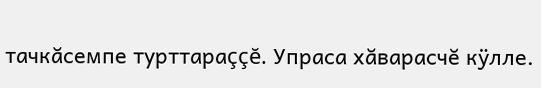тачкăсемпе турттараççĕ. Упраса хăварасчĕ кÿлле.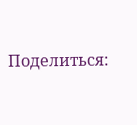Поделиться: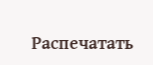Распечатать